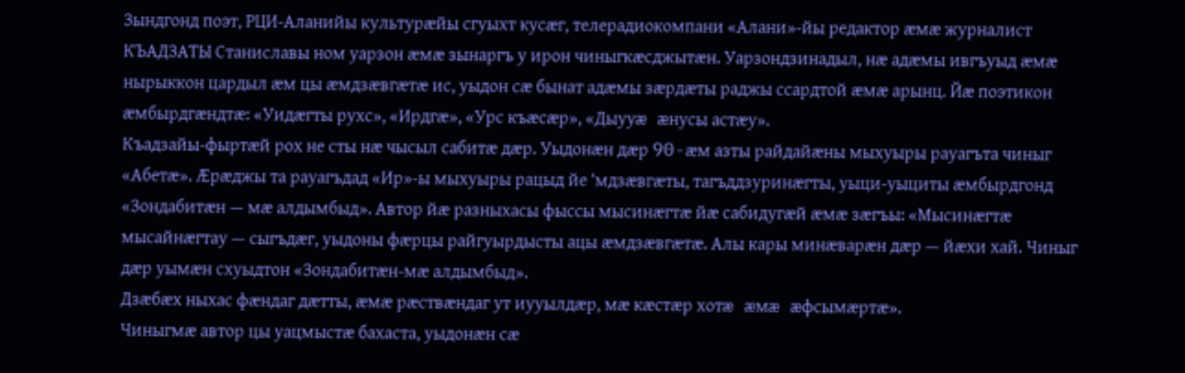Зындгонд поэт, РЦИ-Аланийы культурæйы сгуыхт кусæг, телерадиокомпани «Алани»-йы редактор æмæ журналист КЪАДЗАТЫ Станиславы ном уарзон æмæ зынаргъ у ирон чиныгкæсджытæн. Уарзондзинадыл, нæ адæмы ивгъуыд æмæ нырыккон цардыл æм цы æмдзæвгæтæ ис, уыдон сæ бынат адæмы зæрдæты раджы ссардтой æмæ арынц. Йæ поэтикон æмбырдгæндтæ: «Уидæгты рухс», «Ирдгæ», «Урс къæсæр», «Дыууæ æнусы астæу».
Къадзайы-фыртæй рох не сты нæ чысыл сабитæ дæр. Уыдонæн дæр 90-æм азты райдайæны мыхуыры рауагъта чиныг «Абетæ». Æрæджы та рауагъдад «Ир»-ы мыхуыры рацыд йе ‘мдзæвгæты, тагъддзуринæгты, уыци-уыциты æмбырдгонд «Зондабитæн — мæ алдымбыд». Автор йæ разныхасы фыссы мысинæгтæ йæ сабидугæй æмæ зæгъы: «Мысинæгтæ мысайнæгтау — сыгъдæг, уыдоны фæрцы райгуырдысты ацы æмдзæвгæтæ. Алы кары минæварæн дæр — йæхи хай. Чиныг дæр уымæн схуыдтон «Зондабитæн-мæ алдымбыд».
Дзæбæх ныхас фæндаг дæтты, æмæ рæствæндаг ут иууылдæр, мæ кæстæр хотæ æмæ æфсымæртæ».
Чиныгмæ автор цы уацмыстæ бахаста, уыдонæн сæ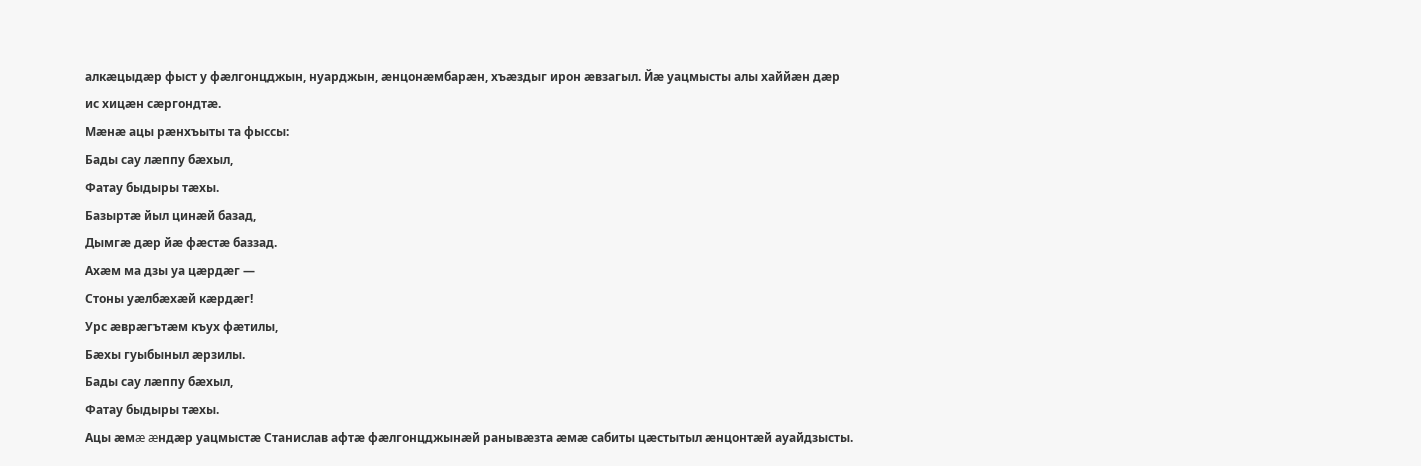алкæцыдæр фыст у фæлгонцджын, нуарджын, æнцонæмбарæн, хъæздыг ирон æвзагыл. Йæ уацмысты алы хаййæн дæр ис хицæн сæргондтæ.
Мæнæ ацы рæнхъыты та фыссы:
Бады сау лæппу бæхыл,
Фатау быдыры тæхы.
Базыртæ йыл цинæй базад,
Дымгæ дæр йæ фæстæ баззад.
Ахæм ма дзы уа цæрдæг —
Стоны уæлбæхæй кæрдæг!
Урс æврæгътæм къух фæтилы,
Бæхы гуыбыныл æрзилы.
Бады сау лæппу бæхыл,
Фатау быдыры тæхы.
Ацы æмæ æндæр уацмыстæ Станислав афтæ фæлгонцджынæй ранывæзта æмæ сабиты цæстытыл æнцонтæй ауайдзысты.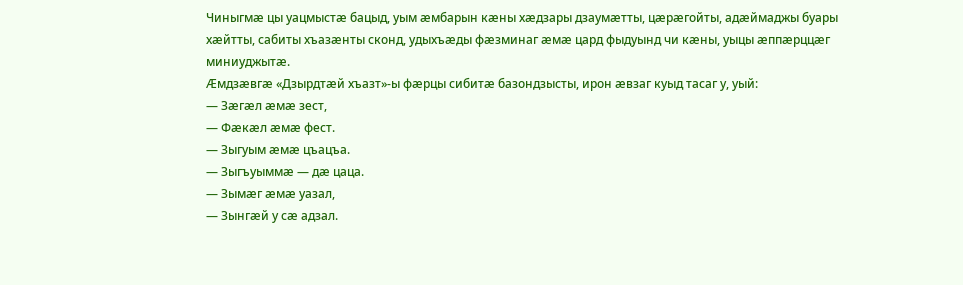Чиныгмæ цы уацмыстæ бацыд, уым æмбарын кæны хæдзары дзаумæтты, цæрæгойты, адæймаджы буары хæйтты, сабиты хъазæнты сконд, удыхъæды фæзминаг æмæ цард фыдуынд чи кæны, уыцы æппæрццæг миниуджытæ.
Æмдзæвгæ «Дзырдтæй хъазт»-ы фæрцы сибитæ базондзысты, ирон æвзаг куыд тасаг у, уый:
— Зæгæл æмæ зест,
— Фæкæл æмæ фест.
— Зыгуым æмæ цъацъа.
— Зыгъуыммæ — дæ цаца.
— Зымæг æмæ уазал,
— Зынгæй у сæ адзал.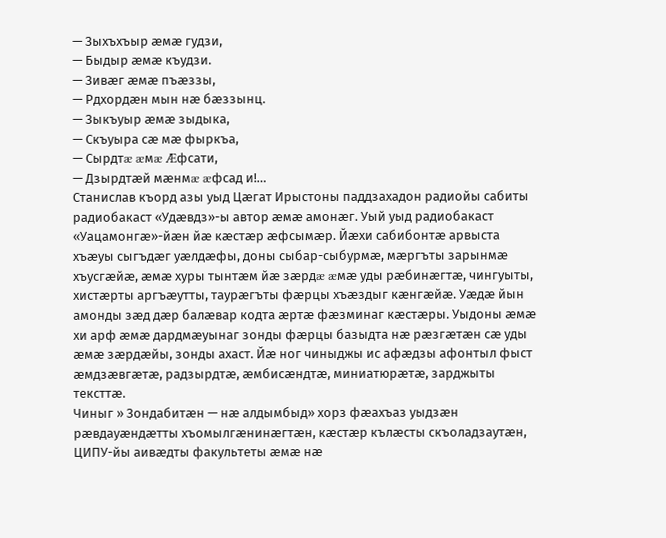— Зыхъхъыр æмæ гудзи,
— Быдыр æмæ къудзи.
— Зивæг æмæ пъæззы,
— Рдхордæн мын нæ бæззынц.
— Зыкъуыр æмæ зыдыка,
— Скъуыра сæ мæ фыркъа,
— Сырдтæ æмæ Æфсати,
— Дзырдтæй мæнмæ æфсад и!…
Станислав къорд азы уыд Цæгат Ирыстоны паддзахадон радиойы сабиты радиобакаст «Удæвдз»-ы автор æмæ амонæг. Уый уыд радиобакаст «Уацамонгæ»-йæн йæ кæстæр æфсымæр. Йæхи сабибонтæ арвыста хъæуы сыгъдæг уæлдæфы, доны сыбар-сыбурмæ, мæргъты зарынмæ хъусгæйæ, æмæ хуры тынтæм йæ зæрдæ æмæ уды рæбинæгтæ, чингуыты, хистæрты аргъæутты, таурæгъты фæрцы хъæздыг кæнгæйæ. Уæдæ йын амонды зæд дæр балæвар кодта æртæ фæзминаг кæстæры. Уыдоны æмæ хи арф æмæ дардмæуынаг зонды фæрцы базыдта нæ рæзгæтæн сæ уды æмæ зæрдæйы, зонды ахаст. Йæ ног чиныджы ис афæдзы афонтыл фыст æмдзæвгæтæ, радзырдтæ, æмбисæндтæ, миниатюрæтæ, зарджыты тексттæ.
Чиныг » Зондабитæн — нæ алдымбыд» хорз фæахъаз уыдзæн рæвдауæндæтты хъомылгæнинæгтæн, кæстæр кълæсты скъоладзаутæн, ЦИПУ-йы аивæдты факультеты æмæ нæ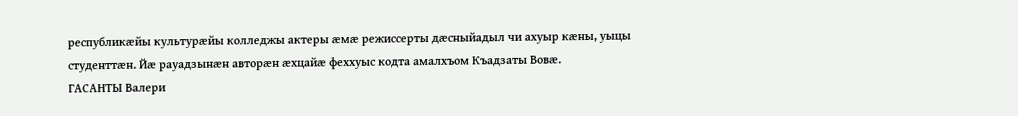республикæйы культурæйы колледжы актеры æмæ режиссерты дæсныйадыл чи ахуыр кæны, уыцы студенттæн. Йæ рауадзынæн авторæн æхцайæ феххуыс кодта амалхъом Къадзаты Вовæ.
ГАСАНТЫ Валери